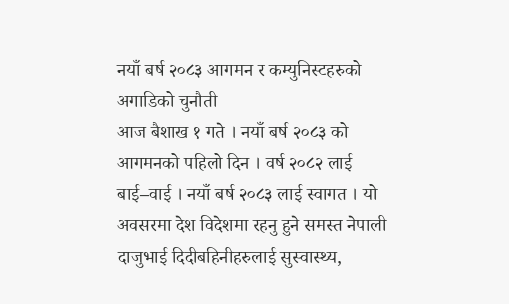नयाँ बर्ष २०८३ आगमन र कम्युनिस्टहरुको अगाडिको चुनौती
आज बैशाख १ गते । नयाँ बर्ष २०८३ को आगमनको पहिलो दिन । वर्ष २०८२ लाई बाई–वाई । नयाँ बर्ष २०८३ लाई स्वागत । यो अवसरमा देश विदेशमा रहनु हुने समस्त नेपाली दाजुभाई दिदीबहिनीहरुलाई सुस्वास्थ्य,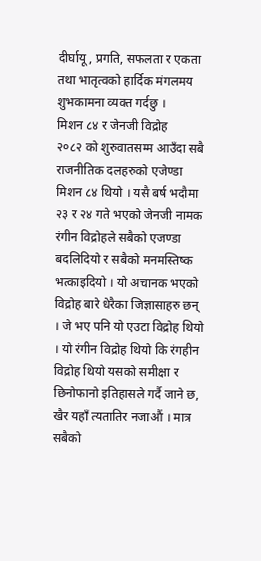दीर्घायू, प्रगति, सफलता र एकता तथा भातृत्वको हार्दिक मंगलमय शुभकामना व्यक्त गर्दछु ।
मिशन ८४ र जेनजी विद्रोह
२०८२ को शुरुवातसम्म आउँदा सबै राजनीतिक दलहरुको एजेण्डा मिशन ८४ थियो । यसै बर्ष भदौमा २३ र २४ गते भएको जेनजी नामक रंगीन विद्रोहले सबैको एजण्डा बदलिदियो र सबैको मनमस्तिष्क भत्काइदियो । यो अचानक भएको विद्रोह बारे धेरैका जिज्ञासाहरु छन् । जे भए पनि यो एउटा विद्रोह थियो । यो रंगीन विद्रोह थियो कि रंगहीन विद्रोह थियो यसको समीक्षा र छिनोफानो इतिहासले गर्दै जाने छ, खैर यहाँ त्यतातिर नजाऔं । मात्र सबैको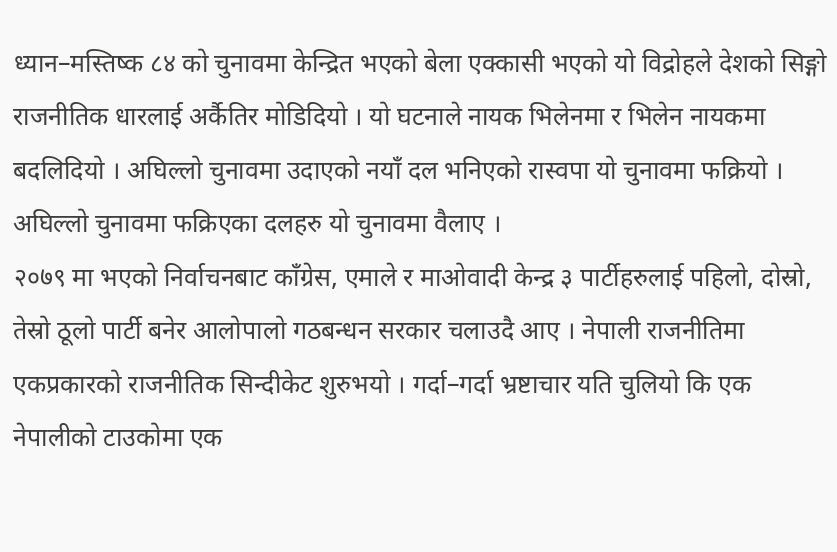ध्यान–मस्तिष्क ८४ को चुनावमा केन्द्रित भएको बेला एक्कासी भएको यो विद्रोहले देशको सिङ्गो राजनीतिक धारलाई अर्कैतिर मोडिदियो । यो घटनाले नायक भिलेनमा र भिलेन नायकमा बदलिदियो । अघिल्लो चुनावमा उदाएको नयाँ दल भनिएको रास्वपा यो चुनावमा फक्रियो । अघिल्लो चुनावमा फक्रिएका दलहरु यो चुनावमा वैलाए ।
२०७९ मा भएको निर्वाचनबाट काँग्रेस, एमाले र माओवादी केन्द्र ३ पार्टीहरुलाई पहिलो, दोस्रो, तेस्रो ठूलो पार्टी बनेर आलोपालो गठबन्धन सरकार चलाउदै आए । नेपाली राजनीतिमा एकप्रकारको राजनीतिक सिन्दीकेट शुरुभयो । गर्दा–गर्दा भ्रष्टाचार यति चुलियो कि एक नेपालीको टाउकोमा एक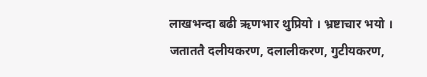लाखभन्दा बढी ऋणभार थुप्रियो । भ्रष्टाचार भयो । जताततै दलीयकरण, दलालीकरण, गुटीयकरण,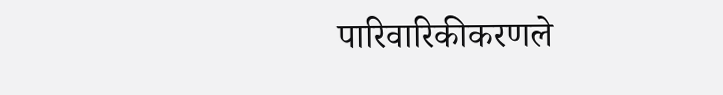पारिवारिकीकरणले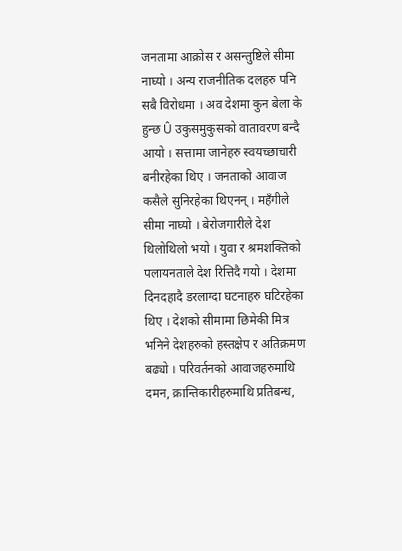जनतामा आक्रोस र असन्तुष्टिले सीमा नाघ्यो । अन्य राजनीतिक दलहरु पनि सबै विरोधमा । अव देशमा कुन बेला के हुन्छ Û उकुसमुकुसको वातावरण बन्दै आयो । सत्तामा जानेहरु स्वयच्छाचारी बनीरहेका थिए । जनताको आवाज कसैले सुनिरहेका थिएनन् । महँगीले सीमा नाघ्यो । बेरोजगारीले देश थिलोथिलो भयो । युवा र श्रमशक्तिको पलायनताले देश रित्तिदै गयो । देशमा दिनदहादै डरलाग्दा घटनाहरु घटिरहेका थिए । देशको सीमामा छिमेकी मित्र भनिने देशहरुको हस्तक्षेप र अतिक्रमण बढ्यो । परिवर्तनको आवाजहरुमाथि दमन, क्रान्तिकारीहरुमाथि प्रतिबन्ध,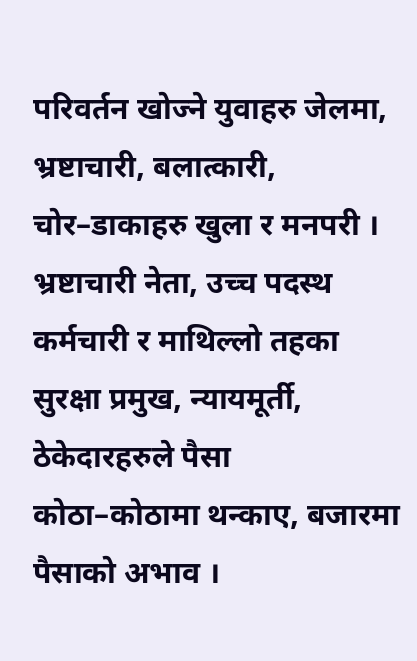परिवर्तन खोज्ने युवाहरु जेलमा, भ्रष्टाचारी, बलात्कारी, चोर–डाकाहरु खुला र मनपरी । भ्रष्टाचारी नेता, उच्च पदस्थ कर्मचारी र माथिल्लो तहका सुरक्षा प्रमुख, न्यायमूर्ती, ठेकेदारहरुले पैसा कोठा–कोठामा थन्काए, बजारमा पैसाको अभाव ।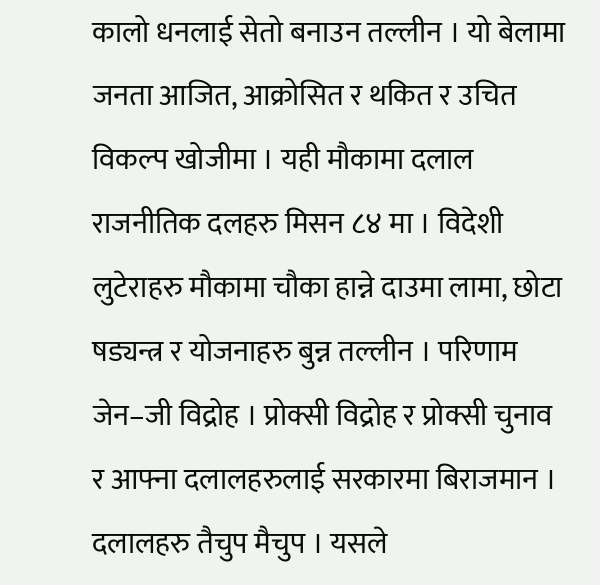कालो धनलाई सेतो बनाउन तल्लीन । यो बेलामा जनता आजित, आक्रोसित र थकित र उचित विकल्प खोजीमा । यही मौकामा दलाल राजनीतिक दलहरु मिसन ८४ मा । विदेशी लुटेराहरु मौकामा चौका हान्ने दाउमा लामा, छोटा षड्यन्त्र र योजनाहरु बुन्न तल्लीन । परिणाम जेन–जी विद्रोह । प्रोक्सी विद्रोह र प्रोक्सी चुनाव र आफ्ना दलालहरुलाई सरकारमा बिराजमान । दलालहरु तैचुप मैचुप । यसले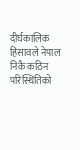दीर्घकालिक हिसावले नेपाल निकै कठिन परिस्थितिको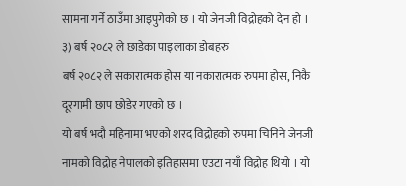सामना गर्ने ठाउँमा आइपुगेको छ । यो जेनजी विद्रोहको देन हो ।
३) बर्ष २०८२ ले छाडेका पाइलाका डोबहरु
बर्ष २०८२ ले सकारात्मक होस या नकारात्मक रुपमा होस, निकै दूरगामी छाप छोडेर गएको छ ।
यो बर्ष भदौ महिनामा भएको शरद विद्रोहको रुपमा चिनिने जेनजी नामको विद्रोह नेपालको इतिहासमा एउटा नयाँ विद्रोह थियो । यो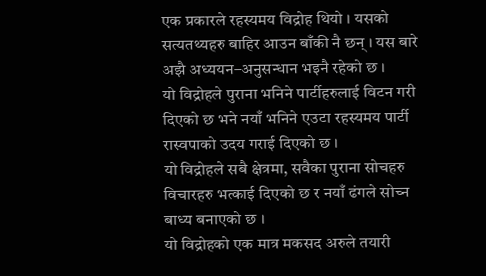एक प्रकारले रहस्यमय विद्रोह थियो । यसको सत्यतथ्यहरु बाहिर आउन बाँकी नै छन् । यस बारे अझै अध्ययन–अनुसन्धान भइनै रहेको छ ।
यो विद्रोहले पुराना भनिने पार्टीहरुलाई विटन गरी दिएको छ भने नयाँ भनिने एउटा रहस्यमय पार्टी रास्वपाको उदय गराई दिएको छ ।
यो विद्रोहले सबै क्षेत्रमा, सवैका पुराना सोचहरु विचारहरु भत्काई दिएको छ र नयाँ ढंगले सोच्न बाध्य बनाएको छ ।
यो विद्रोहको एक मात्र मकसद अरुले तयारी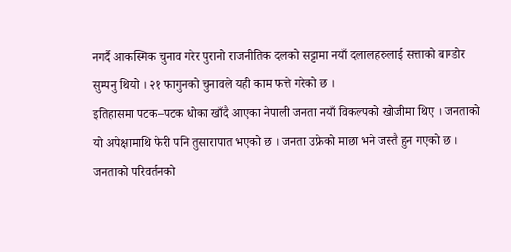नगर्दै आकस्मिक चुनाव गरेर पुरानो राजनीतिक दलको सट्टामा नयाँ दलालहरुलाई सत्ताको बाग्डोर सुम्पनु थियो । २१ फागुनको चुनावले यही काम फत्ते गरेको छ ।
इतिहासमा पटक–पटक धोका खाँदै आएका नेपाली जनता नयाँ विकल्पको खोजीमा थिए । जनताको यो अपेक्षामाथि फेरी पनि तुसारापात भएको छ । जनता उफ्रेको माछा भने जस्तै हुन गएको छ । जनताको परिवर्तनको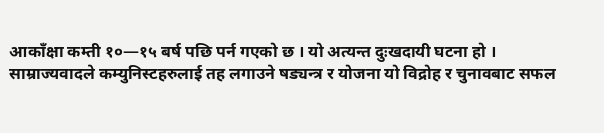आकाँक्षा कम्ती १०—१५ बर्ष पछि पर्न गएको छ । यो अत्यन्त दुःखदायी घटना हो ।
साम्राज्यवादले कम्युनिस्टहरुलाई तह लगाउने षड्यन्त्र र योजना यो विद्रोह र चुनावबाट सफल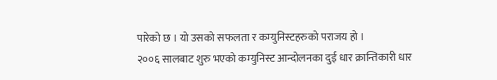पारेको छ । यो उसको सफलता र कम्युनिस्टहरुको पराजय हो ।
२००६ सालबाट शुरु भएको कम्युनिस्ट आन्दोलनका दुई धार क्रान्तिकारी धार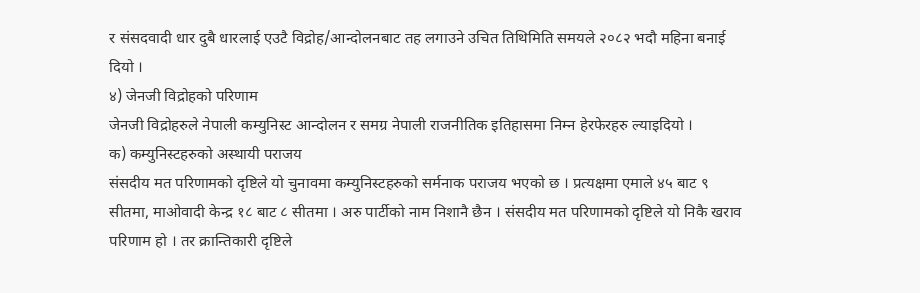र संसदवादी धार दुबै धारलाई एउटै विद्रोह/आन्दोलनबाट तह लगाउने उचित तिथिमिति समयले २०८२ भदौ महिना बनाई दियो ।
४) जेनजी विद्रोहको परिणाम
जेनजी विद्रोहरुले नेपाली कम्युनिस्ट आन्दोलन र समग्र नेपाली राजनीतिक इतिहासमा निम्न हेरफेरहरु ल्याइदियो ।
क) कम्युनिस्टहरुको अस्थायी पराजय
संसदीय मत परिणामको दृष्टिले यो चुनावमा कम्युनिस्टहरुको सर्मनाक पराजय भएको छ । प्रत्यक्षमा एमाले ४५ बाट ९ सीतमा, माओवादी केन्द्र १८ बाट ८ सीतमा । अरु पार्टीको नाम निशानै छैन । संसदीय मत परिणामको दृष्टिले यो निकै खराव परिणाम हो । तर क्रान्तिकारी दृष्टिले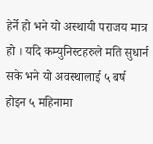हेर्ने हो भने यो अस्थायी पराजय मात्र हो । यदि कम्युनिस्टहरुले मति सुधार्न सके भने यो अवस्थालाई ५ बर्ष होइन ५ महिनामा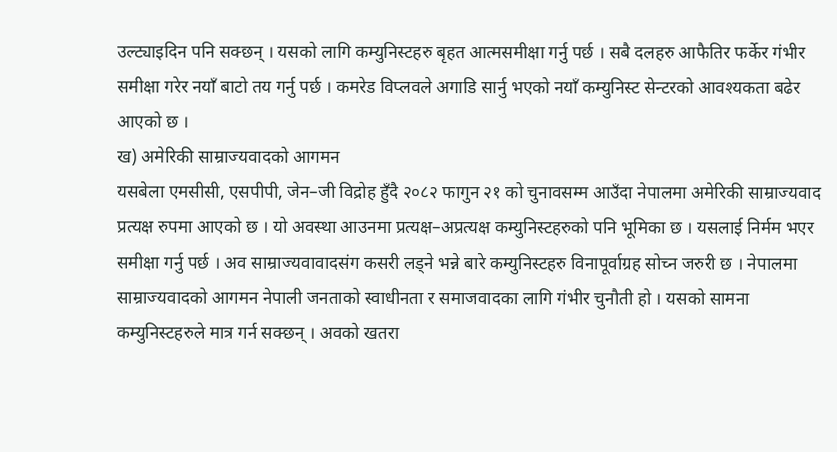उल्ट्याइदिन पनि सक्छन् । यसको लागि कम्युनिस्टहरु बृहत आत्मसमीक्षा गर्नु पर्छ । सबै दलहरु आफैतिर फर्केर गंभीर समीक्षा गरेर नयाँ बाटो तय गर्नु पर्छ । कमरेड विप्लवले अगाडि सार्नु भएको नयाँ कम्युनिस्ट सेन्टरको आवश्यकता बढेर आएको छ ।
ख) अमेरिकी साम्राज्यवादको आगमन
यसबेला एमसीसी, एसपीपी, जेन–जी विद्रोह हुँदै २०८२ फागुन २१ को चुनावसम्म आउँदा नेपालमा अमेरिकी साम्राज्यवाद प्रत्यक्ष रुपमा आएको छ । यो अवस्था आउनमा प्रत्यक्ष–अप्रत्यक्ष कम्युनिस्टहरुको पनि भूमिका छ । यसलाई निर्मम भएर समीक्षा गर्नु पर्छ । अव साम्राज्यवावादसंग कसरी लड्ने भन्ने बारे कम्युनिस्टहरु विनापूर्वाग्रह सोच्न जरुरी छ । नेपालमा साम्राज्यवादको आगमन नेपाली जनताको स्वाधीनता र समाजवादका लागि गंभीर चुनौती हो । यसको सामना कम्युनिस्टहरुले मात्र गर्न सक्छन् । अवको खतरा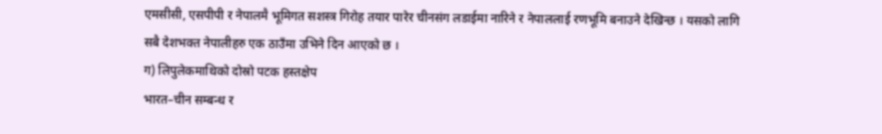एमसीसी, एसपीपी र नेपालमै भूमिगत सशस्त्र गिरोह तयार पारेर चीनसंग लडाईमा नारिने र नेपाललाई रणभूमि बनाउने देखिन्छ । यसको लागि सबै देशभक्त नेपालीहरु एक ठाउँमा उभिने दिन आएको छ ।
ग) लिपुलेकमाथिको दोस्रो पटक हस्तक्षेप
भारत–चीन सम्बन्ध र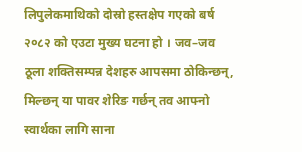लिपुलेकमाथिको दोस्रो हस्तक्षेप गएको बर्ष २०८२ को एउटा मुख्य घटना हो । जव–जव ठूला शक्तिसम्पन्न देशहरु आपसमा ठोकिन्छन्, मिल्छन् या पावर शेरिङ गर्छन् तव आफ्नो स्वार्थका लागि साना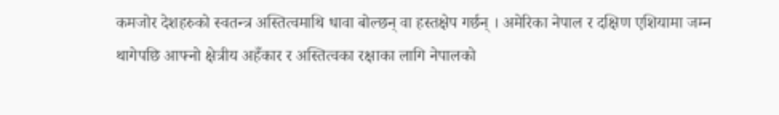कमजोर देशहरुको स्वतन्त्र अस्तित्वमाथि धावा बोल्छन् वा हस्तक्षेप गर्छन् । अमेरिका नेपाल र दक्षिण एशियामा जम्न थागेपछि आफ्नो क्षेत्रीय अहँकार र अस्तित्वका रक्षाका लागि नेपालको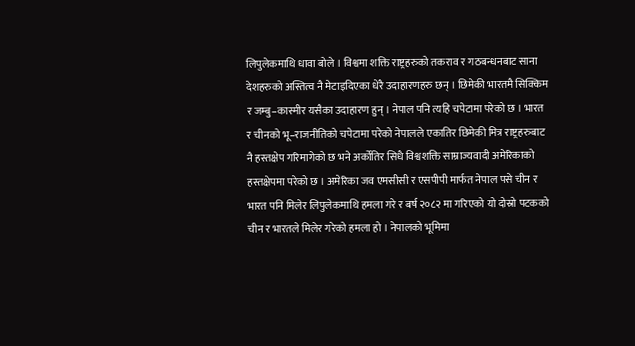लिपुलेकमाथि धावा बोले । विश्वमा शक्ति राष्ट्रहरुको तकराव र गठबन्धनबाट साना देशहरुको अस्तित्व नै मेटाइदिएका धेरै उदाहारणहरु छन् । छिमेकी भारतमै सिक्किम र जम्बु–कास्मीर यसैका उदाहारण हुन् । नेपाल पनि त्यहि चपेटामा परेको छ । भारत र चीनको भू–राजनीतिको चपेटामा परेको नेपालले एकातिर छिमेकी मित्र राष्ट्रहरुबाट नै हस्तक्षेप गरिमागेको छ भने अर्कोतिर सिधै विश्वशक्ति साम्राज्यवादी अमेरिकाको हस्तक्षेपमा परेको छ । अमेरिका जव एमसीसी र एसपीपी मार्फत नेपाल पसे चीन र भारत पनि मिलेर लिपुलेकमाथि हमला गरे र बर्ष २०८२ मा गरिएको यो दोस्रो पटकको चीन र भारतले मिलेर गरेको हमला हो । नेपालको भूमिमा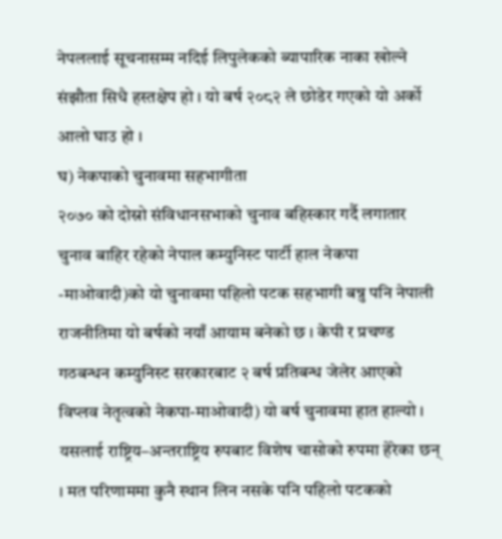नेपललाई सूचनासम्म नदिई लिपुलेकको ब्यापारिक नाका खोल्ने संझौता सिधै हस्तक्षेप हो । यो बर्ष २०८२ ले छोडेर गएको यो अर्को आलो घाउ हो ।
घ) नेकपाको चुनावमा सहभागीता
२०७० को दोस्रो संविधानसभाको चुनाव बहिस्कार गर्दै लगातार चुनाव बाहिर रहेको नेपाल कम्युनिस्ट पार्टी हाल नेकपा -माओवादी)को यो चुनावमा पहिलो पटक सहभागी बन्नु पनि नेपाली राजनीतिमा यो बर्षको नयाँ आयाम बनेको छ । केपी र प्रचण्ड गठबन्धन कम्युनिस्ट सरकारबाट २ बर्ष प्रतिबन्ध जेलेर आएको विप्लव नेतृत्वको नेकपा-माओवादी) यो बर्ष चुनावमा हात हाल्यो । यसलाई राष्ट्रिय–अन्तराष्ट्रिय रुपबाट विशेष चासोको रुपमा हेरेका छन् । मत परिणाममा कुनै स्थान लिन नसके पनि पहिलो पटकको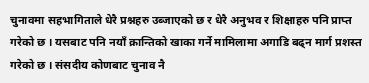चुनावमा सहभागिताले धेरै प्रश्नहरु उब्जाएको छ र धेरै अनुभव र शिक्षाहरु पनि प्राप्त गरेको छ । यसबाट पनि नयाँ क्रान्तिको खाका गर्ने मामिलामा अगाडि बढ्न मार्ग प्रशस्त गरेको छ । संसदीय कोणबाट चुनाव नै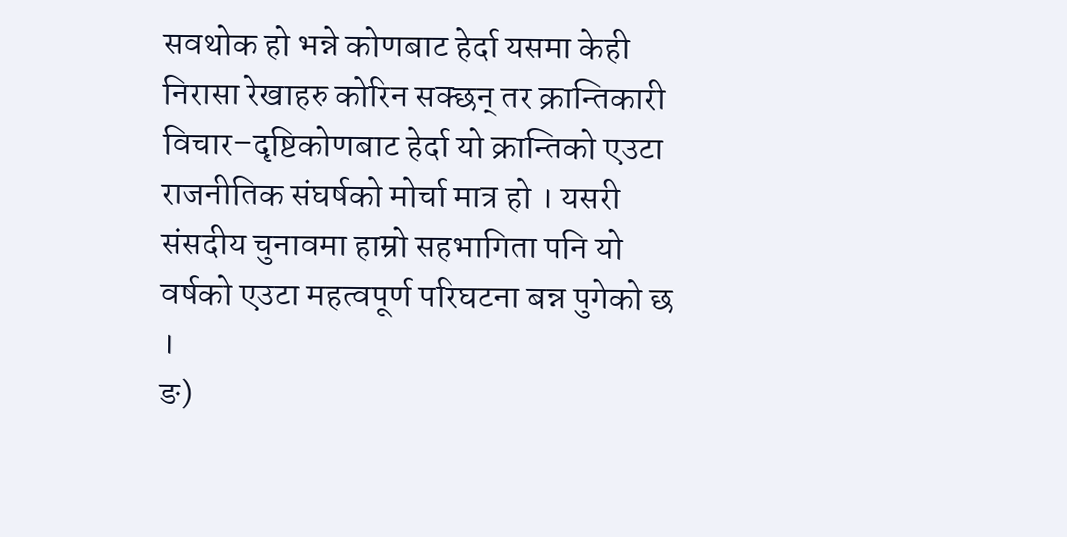सवथोक हो भन्ने कोणबाट हेर्दा यसमा केही निरासा रेखाहरु कोरिन सक्छन् तर क्रान्तिकारी विचार–दृष्टिकोणबाट हेर्दा यो क्रान्तिको एउटा राजनीतिक संघर्षको मोर्चा मात्र हो । यसरी संसदीय चुनावमा हाम्रो सहभागिता पनि यो वर्षको एउटा महत्वपूर्ण परिघटना बन्न पुगेको छ ।
ङ)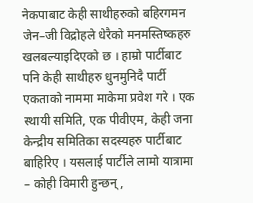नेकपाबाट केही साथीहरुको बहिरगमन
जेन–जी विद्रोहले धेरैको मनमस्तिष्कहरु खलबल्याइदिएको छ । हाम्रो पार्टीबाट पनि केही साथीहरु धुनमुनिदै पार्टी एकताको नाममा माकेमा प्रवेश गरे । एक स्थायी समिति, एक पीवीएम, केही जना केन्द्रीय समितिका सदस्यहरु पार्टीबाट बाहिरिए । यसलाई पार्टीले लामो यात्रामा – कोही विमारी हुन्छन्,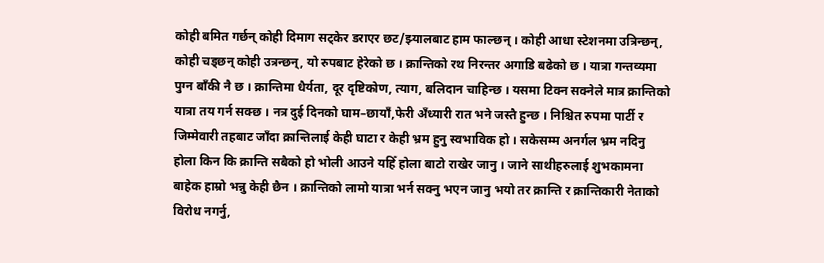कोही बमित गर्छन् कोही दिमाग सट्केर डराएर छट/झ्यालबाट हाम फाल्छन् । कोही आधा स्टेशनमा उत्रिन्छन्, कोही चड्छन् कोही उत्रन्छन्, यो रुपबाट हेरेको छ । क्रान्तिको रथ निरन्तर अगाडि बढेको छ । यात्रा गन्तव्यमा पुग्न बाँकी नै छ । क्रान्तिमा धैर्यता, दूर दृष्टिकोण, त्याग, बलिदान चाहिन्छ । यसमा टिक्न सक्नेले मात्र क्रान्तिको यात्रा तय गर्न सक्छ । नत्र दुई दिनको घाम–छायाँ,फेरी अँध्यारी रात भने जस्तै हुन्छ । निश्चित रुपमा पार्टी र जिम्मेवारी तहबाट जाँदा क्रान्तिलाई केही घाटा र केही भ्रम हुनु स्वभाविक हो । सकेसम्म अनर्गल भ्रम नदिनु होला किन कि क्रान्ति सबैको हो भोली आउने यहिँ होला बाटो राखेर जानु । जाने साथीहरुलाई शुभकामना बाहेक हाम्रो भन्नु केही छैन । क्रान्तिको लामो यात्रा भर्न सक्नु भएन जानु भयो तर क्रान्ति र क्रान्तिकारी नेताको विरोध नगर्नु,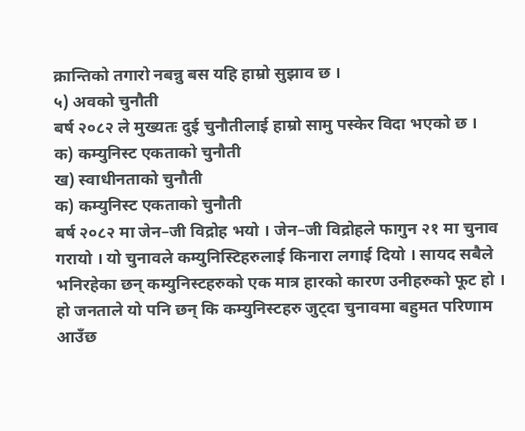क्रान्तिको तगारो नबन्नु बस यहि हाम्रो सुझाव छ ।
५) अवको चुनौती
बर्ष २०८२ ले मुख्यतः दुई चुनौतीलाई हाम्रो सामु पस्केर विदा भएको छ ।
क) कम्युनिस्ट एकताको चुनौती
ख) स्वाधीनताको चुनौती
क) कम्युनिस्ट एकताको चुनौती
बर्ष २०८२ मा जेन–जी विद्रोह भयो । जेन–जी विद्रोहले फागुन २१ मा चुनाव गरायो । यो चुनावले कम्युनिस्टिहरुलाई किनारा लगाई दियो । सायद सबैले भनिरहेका छन् कम्युनिस्टहरुको एक मात्र हारको कारण उनीहरुको फूट हो । हो जनताले यो पनि छन् कि कम्युनिस्टहरु जुट्दा चुनावमा बहुमत परिणाम आउँछ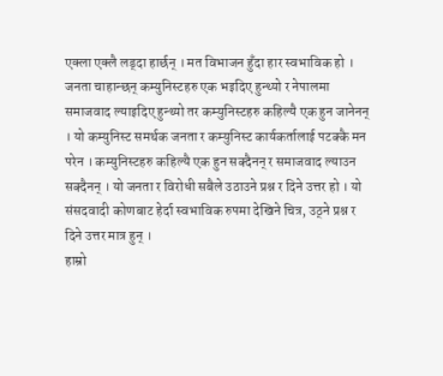एक्ला एक्लै लड्दा हार्छन् । मत विभाजन हुँदा हार स्वभाविक हो । जनता चाहान्छन् कम्युनिस्टहरु एक भइदिए हुन्थ्यो र नेपालमा समाजवाद ल्याइदिए हुन्थ्यो तर कम्युनिस्टहरु कहिल्यै एक हुन जानेनन् । यो कम्युनिस्ट समर्थक जनता र कम्युनिस्ट कार्यकर्तालाई पटक्कै मन परेन । कम्युनिस्टहरु कहिल्यै एक हुन सक्दैनन् र समाजवाद ल्याउन सक्दैनन् । यो जनता र विरोधी सबैले उठाउने प्रश्न र दिने उत्तर हो । यो संसदवादी कोणबाट हेर्दा स्वभाविक रुपमा देखिने चित्र, उठ्ने प्रश्न र दिने उत्तर मात्र हुन् ।
हाम्रो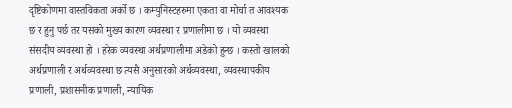दृष्टिकोणमा वास्तविकता अर्को छ । कम्युनिस्टहरुमा एकता वा मोर्चा त आवश्यक छ र हुनु पर्छ तर यसको मुख्य कारण व्यवस्था र प्रणालीमा छ । यो व्यवस्था संसदीय व्यवस्था हो । हरेक व्यवस्था अर्थप्रणालीमा अडेको हुन्छ । कस्तो खालको अर्थप्रणाली र अर्थव्यवस्था छ त्यसै अनुसारको अर्थव्यवस्था, व्यवस्थापकीय प्रणाली, प्रशासनीक प्रणाली, न्यायिक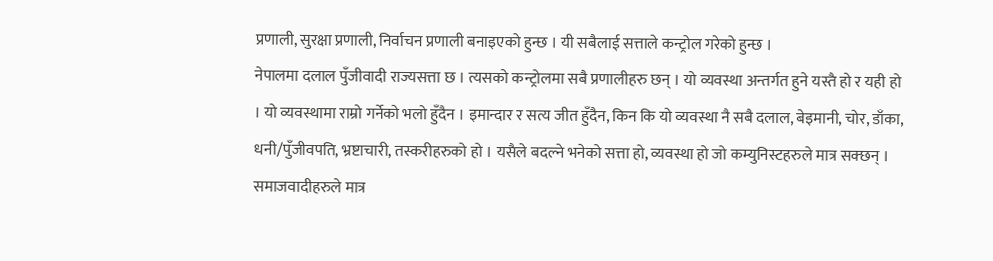प्रणाली, सुरक्षा प्रणाली, निर्वाचन प्रणाली बनाइएको हुन्छ । यी सबैलाई सत्ताले कन्ट्रोल गरेको हुन्छ ।
नेपालमा दलाल पुँजीवादी राज्यसत्ता छ । त्यसको कन्ट्रोलमा सबै प्रणालीहरु छन् । यो व्यवस्था अन्तर्गत हुने यस्तै हो र यही हो । यो व्यवस्थामा राम्रो गर्नेको भलो हुँदैन । इमान्दार र सत्य जीत हुँदैन, किन कि यो व्यवस्था नै सबै दलाल, बेइमानी, चोर, डाँका, धनी/पुँजीवपति, भ्रष्टाचारी, तस्करीहरुको हो । यसैले बदल्ने भनेको सत्ता हो, व्यवस्था हो जो कम्युनिस्टहरुले मात्र सक्छन् । समाजवादीहरुले मात्र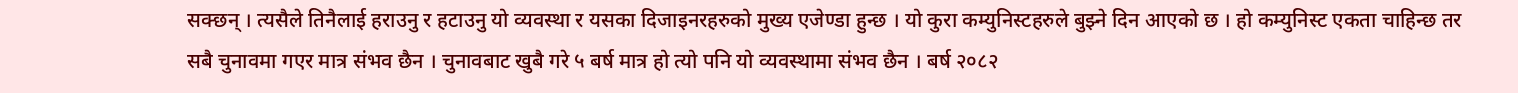सक्छन् । त्यसैले तिनैलाई हराउनु र हटाउनु यो व्यवस्था र यसका दिजाइनरहरुको मुख्य एजेण्डा हुन्छ । यो कुरा कम्युनिस्टहरुले बुझ्ने दिन आएको छ । हो कम्युनिस्ट एकता चाहिन्छ तर सबै चुनावमा गएर मात्र संभव छैन । चुनावबाट खुबै गरे ५ बर्ष मात्र हो त्यो पनि यो व्यवस्थामा संभव छैन । बर्ष २०८२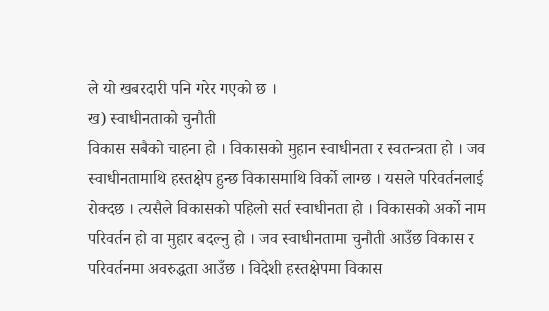ले यो खबरदारी पनि गरेर गएको छ ।
ख) स्वाधीनताको चुनौती
विकास सबैको चाहना हो । विकासको मुहान स्वाधीनता र स्वतन्त्रता हो । जव स्वाधीनतामाथि हस्तक्षेप हुन्छ विकासमाथि विर्को लाग्छ । यसले परिवर्तनलाई रोक्दछ । त्यसैले विकासको पहिलो सर्त स्वाधीनता हो । विकासको अर्को नाम परिवर्तन हो वा मुहार बदल्नु हो । जव स्वाधीनतामा चुनौती आउँछ विकास र परिवर्तनमा अवरुद्धता आउँछ । विदेशी हस्तक्षेपमा विकास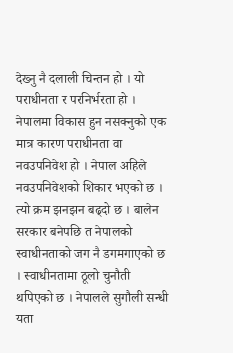देख्नु नै दलाली चिन्तन हो । यो पराधीनता र परनिर्भरता हो । नेपालमा विकास हुन नसक्नुको एक मात्र कारण पराधीनता वा नवउपनिवेश हो । नेपाल अहिले नवउपनिवेशको शिकार भएको छ । त्यो क्रम झनझन बढ्दो छ । बालेन सरकार बनेपछि त नेपालको स्वाधीनताको जग नै डगमगाएको छ । स्वाधीनतामा ठूलो चुनौती थपिएको छ । नेपालले सुगौली सन्धी यता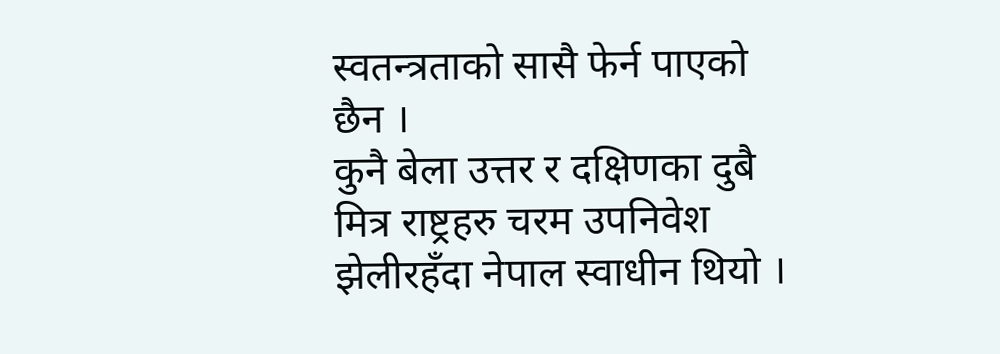स्वतन्त्रताको सासै फेर्न पाएको छैन ।
कुनै बेला उत्तर र दक्षिणका दुबै मित्र राष्ट्रहरु चरम उपनिवेश झेलीरहँदा नेपाल स्वाधीन थियो ।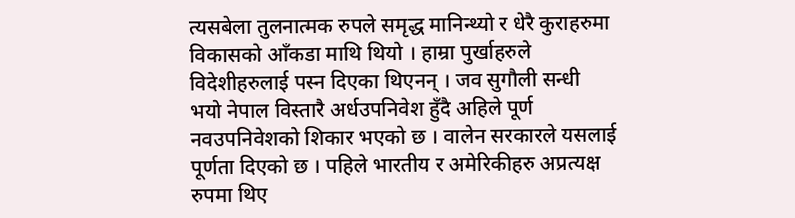त्यसबेला तुलनात्मक रुपले समृद्ध मानिन्थ्यो र धेरै कुराहरुमा विकासको आँकडा माथि थियो । हाम्रा पुर्खाहरुले विदेशीहरुलाई पस्न दिएका थिएनन् । जव सुगौली सन्धी भयो नेपाल विस्तारै अर्धउपनिवेश हुँदै अहिले पूर्ण नवउपनिवेशको शिकार भएको छ । वालेन सरकारले यसलाई पूर्णता दिएको छ । पहिले भारतीय र अमेरिकीहरु अप्रत्यक्ष रुपमा थिए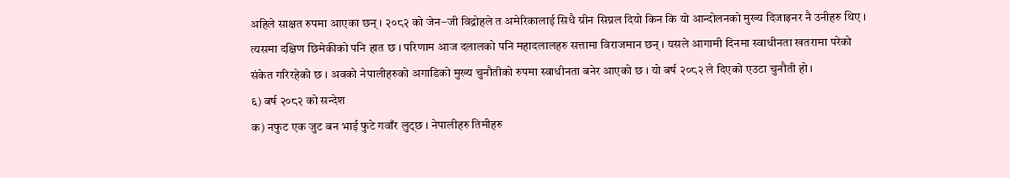अहिले साक्षत रुपमा आएका छन् । २०८२ को जेन–जी विद्रोहले त अमेरिकालाई सिधै ग्रीन सिग्नल दियो किन कि यो आन्दोलनको मुख्य दिजाइनर नै उनीहरु थिए । त्यसमा दक्षिण छिमेकीको पनि हात छ । परिणाम आज दलालको पनि महादलालहरु सत्तामा विराजमान छन् । यसले आगामी दिनमा स्वाधीनता खतरामा परेको संकेत गरिरहेको छ । अवको नेपालीहरुको अगाडिको मुख्य चुनौतीको रुपमा स्वाधीनता बनेर आएको छ । यो बर्ष २०८२ ले दिएको एउटा चुनौती हो ।
६) बर्ष २०८२ को सन्देश
क) नफुट एक जुट बन भाई फुटे गवाँर लुट्छ । नेपालीहरु तिमीहरु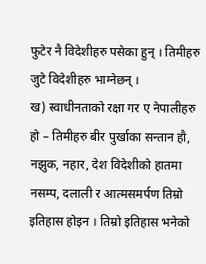फुटेर नै विदेशीहरु पसेका हुन् । तिमीहरु जुटे विदेशीहरु भाग्नेछन् ।
ख) स्वाधीनताको रक्षा गर ए नेपालीहरु हो – तिमीहरु बीर पुर्खाका सन्तान हौ, नझुक, नहार, देश विदेशीको हातमा नसम्प, दलाली र आत्मसमर्पण तिम्रो इतिहास होइन । तिम्रो इतिहास भनेको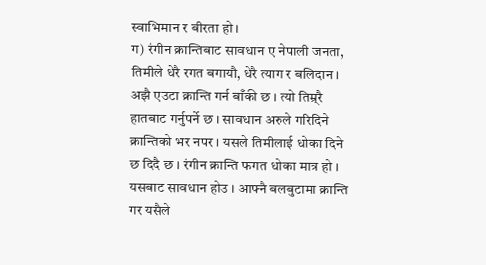स्वाभिमान र बीरता हो ।
ग) रंगीन क्रान्तिबाट सावधान ए नेपाली जनता, तिमीले धेरै रगत बगायौ, धेरै त्याग र बलिदान । अझै एउटा क्रान्ति गर्न बाँकी छ । त्यो तिम्र्रै हातबाट गर्नुपर्ने छ । सावधान अरुले गरिदिने क्रान्तिको भर नपर । यसले तिमीलाई धोका दिने छ दिदै छ । रंगीन क्रान्ति फगत धोका मात्र हो । यसबाट सावधान होउ । आफ्नै बलबुटामा क्रान्ति गर यसैले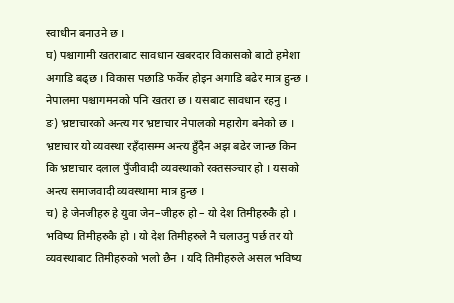स्वाधीन बनाउने छ ।
घ) पश्चागामी खतराबाट सावधान खबरदार विकासको बाटो हमेशा अगाडि बढ्छ । विकास पछाडि फर्केर होइन अगाडि बढेर मात्र हुन्छ । नेपालमा पश्चागमनको पनि खतरा छ । यसबाट सावधान रहनु ।
ङ) भ्रष्टाचारको अन्त्य गर भ्रष्टाचार नेपालको महारोग बनेको छ । भ्रष्टाचार यो व्यवस्था रहँदासम्म अन्त्य हुँदैन अझ बढेर जान्छ किन कि भ्रष्टाचार दलाल पुँजीवादी व्यवस्थाको रक्तसञ्चार हो । यसको अन्त्य समाजवादी व्यवस्थामा मात्र हुन्छ ।
च) हे जेनजीहरु हे युवा जेन–जीहरु हो – यो देश तिमीहरुकै हो । भविष्य तिमीहरुकै हो । यो देश तिमीहरुले नै चलाउनु पर्छ तर यो व्यवस्थाबाट तिमीहरुको भलो छैन । यदि तिमीहरुले असल भविष्य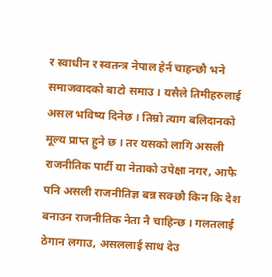र स्वाधीन र स्वतन्त्र नेपाल हेर्न चाहन्छौ भने समाजवादको बाटो समाउ । यसैले तिमीहरुलाई असल भविष्य दिनेछ । तिम्रो त्याग बलिदानको मूल्य प्राप्त हुने छ । तर यसको लागि असली राजनीतिक पार्टी या नेताको उपेक्षा नगर, आफै पनि असली राजनीतिज्ञ बन्न सक्छौ किन कि देश बनाउन राजनीतिक नेता नै चाहिन्छ । गलतलाई ठेगान लगाउ, असललाई साथ देउ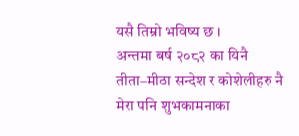यसै तिम्रो भविष्य छ ।
अन्तमा बर्ष २०८२ का यिनै तीता–मीठा सन्देश र कोशेलीहरु नै मेरा पनि शुभकामनाका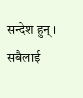सन्देश हुन् । सबैलाई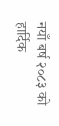नयाँ बर्ष २०८३ को हार्दिक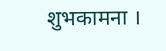शुभकामना ।